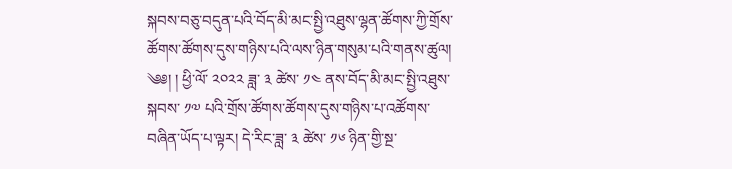སྐབས་བཅུ་བདུན་པའི་བོད་མི་མང་སྤྱི་འཐུས་ལྷན་ཚོགས་ཀྱི་གྲོས་ཚོགས་ཚོགས་དུས་གཉིས་པའི་ལས་ཉིན་གསུམ་པའི་གནས་ཚུལ།
༄༅། ། ཕྱི་ལོ་ ༢༠༢༢ ཟླ་ ༣ ཚེས་ ༡༤ ནས་བོད་མི་མང་སྤྱི་འཐུས་སྐབས་ ༡༧ པའི་གྲོས་ཚོགས་ཚོགས་དུས་གཉིས་པ་འཚོགས་བཞིན་ཡོད་པ་ལྟར། དེ་རིང་ཟླ་ ༣ ཚེས་ ༡༦ ཉིན་གྱི་སྔ་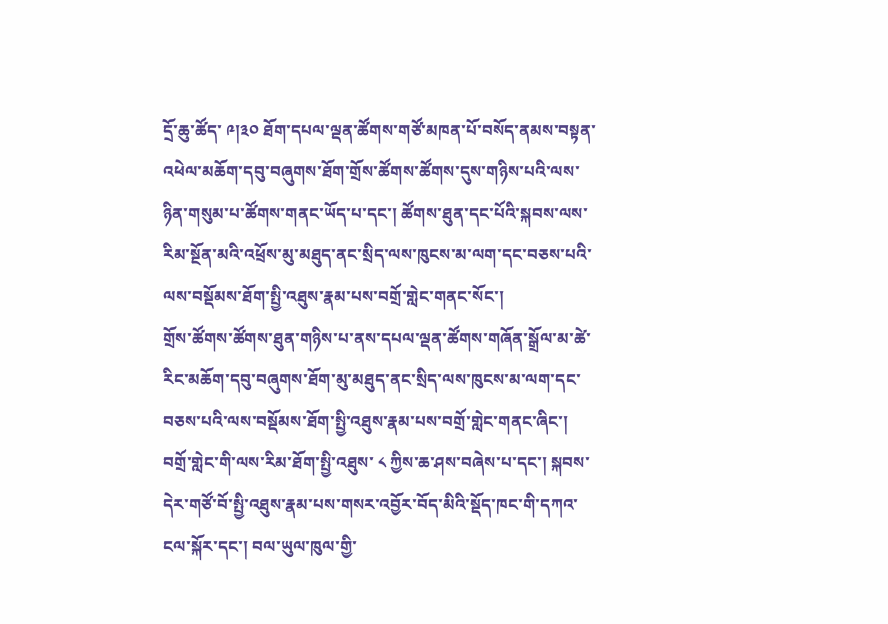དྲོ་ཆུ་ཚོད་ ༩།༣༠ ཐོག་དཔལ་ལྡན་ཚོགས་གཙོ་མཁན་པོ་བསོད་ནམས་བསྟན་འཕེལ་མཆོག་དབུ་བཞུགས་ཐོག་གྲོས་ཚོགས་ཚོགས་དུས་གཉིས་པའི་ལས་ཉིན་གསུམ་པ་ཚོགས་གནང་ཡོད་པ་དང་། ཚོགས་ཐུན་དང་པོའི་སྐབས་ལས་རིམ་སྔོན་མའི་འཕྲོས་མུ་མཐུད་ནང་སྲིད་ལས་ཁུངས་མ་ལག་དང་བཅས་པའི་ལས་བསྡོམས་ཐོག་སྤྱི་འཐུས་རྣམ་པས་བགྲོ་གླེང་གནང་སོང་།
གྲོས་ཚོགས་ཚོགས་ཐུན་གཉིས་པ་ནས་དཔལ་ལྡན་ཚོགས་གཞོན་སྒྲོལ་མ་ཚེ་རིང་མཆོག་དབུ་བཞུགས་ཐོག་མུ་མཐུད་ནང་སྲིད་ལས་ཁུངས་མ་ལག་དང་བཅས་པའི་ལས་བསྡོམས་ཐོག་སྤྱི་འཐུས་རྣམ་པས་བགྲོ་གླེང་གནང་ཞིང་། བགྲོ་གླེང་གི་ལས་རིམ་ཐོག་སྤྱི་འཐུས་ ༨ ཀྱིས་ཆ་ཤས་བཞེས་པ་དང་། སྐབས་དེར་གཙོ་བོ་སྤྱི་འཐུས་རྣམ་པས་གསར་འབྱོར་བོད་མིའི་སྡོད་ཁང་གི་དཀའ་ངལ་སྐོར་དང་། བལ་ཡུལ་ཁུལ་གྱི་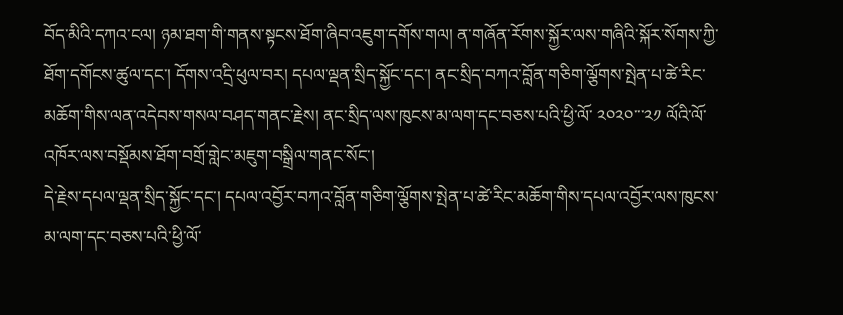བོད་མིའི་དཀའ་ངལ། ཉམ་ཐག་གི་གནས་སྟངས་ཐོག་ཞིབ་འཇུག་དགོས་གལ། ན་གཞོན་རོགས་སྐྱོར་ལས་གཞིའི་སྐོར་སོགས་ཀྱི་ཐོག་དགོངས་ཚུལ་དང་། དོགས་འདྲི་ཕུལ་བར། དཔལ་ལྡན་སྲིད་སྐྱོང་དང་། ནང་སྲིད་བཀའ་བློན་གཅིག་ལྕོགས་སྤེན་པ་ཚེ་རིང་མཆོག་གིས་ལན་འདེབས་གསལ་བཤད་གནང་རྗེས། ནང་སྲིད་ལས་ཁུངས་མ་ལག་དང་བཅས་པའི་ཕྱི་ལོ་ ༢༠༢༠་་་༢༡ ལོའི་ལོ་འཁོར་ལས་བསྡོམས་ཐོག་བགྲོ་གླེང་མཇུག་བསྒྲིལ་གནང་སོང་།
དེ་རྗེས་དཔལ་ལྡན་སྲིད་སྐྱོང་དང་། དཔལ་འབྱོར་བཀའ་བློན་གཅིག་ལྕོགས་སྤེན་པ་ཚེ་རིང་མཆོག་གིས་དཔལ་འབྱོར་ལས་ཁུངས་མ་ལག་དང་བཅས་པའི་ཕྱི་ལོ་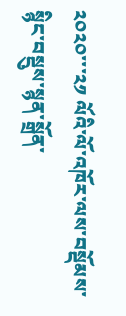༢༠༢༠་་་༢༡ ལོའི་ལོ་འཁོར་ལས་བསྡོམས་སྙིང་བསྡུས་སྙན་སྒྲོན་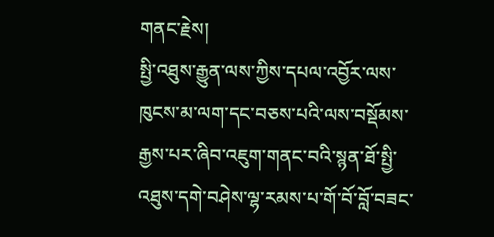གནང་རྗེས།
སྤྱི་འཐུས་རྒྱུན་ལས་ཀྱིས་དཔལ་འབྱོར་ལས་ཁུངས་མ་ལག་དང་བཅས་པའི་ལས་བསྡོམས་རྒྱས་པར་ཞིབ་འཇུག་གནང་བའི་སྙན་ཐོ་སྤྱི་འཐུས་དགེ་བཤེས་ལྷ་རམས་པ་གོ་བོ་བློ་བཟང་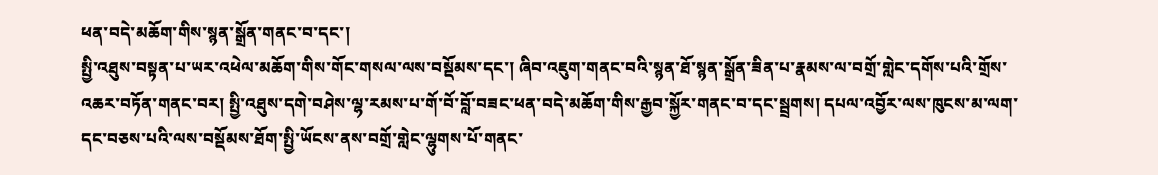ཕན་བདེ་མཆོག་གིས་སྙན་སྒྲོན་གནང་བ་དང་།
སྤྱི་འཐུས་བསྟན་པ་ཡར་འཕེལ་མཆོག་གིས་གོང་གསལ་ལས་བསྡོམས་དང་། ཞིབ་འཇུག་གནང་བའི་སྙན་ཐོ་སྙན་སྒྲོན་ཟིན་པ་རྣམས་ལ་བགྲོ་གླེང་དགོས་པའི་གྲོས་འཆར་བཏོན་གནང་བར། སྤྱི་འཐུས་དགེ་བཤེས་ལྷ་རམས་པ་གོ་བོ་བློ་བཟང་ཕན་བདེ་མཆོག་གིས་རྒྱབ་སྐྱོར་གནང་བ་དང་སྦྲགས། དཔལ་འབྱོར་ལས་ཁུངས་མ་ལག་དང་བཅས་པའི་ལས་བསྡོམས་ཐོག་སྤྱི་ཡོངས་ནས་བགྲོ་གླེང་ལྷུགས་པོ་གནང་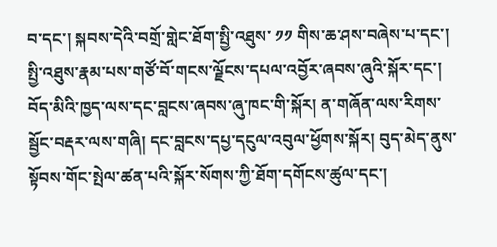བ་དང་། སྐབས་དེའི་བགྲོ་གླེང་ཐོག་སྤྱི་འཐུས་ ༡༡ གིས་ཆ་ཤས་བཞེས་པ་དང་། སྤྱི་འཐུས་རྣམ་པས་གཙོ་བོ་གངས་ལྗོངས་དཔལ་འབྱོར་ཞབས་ཞུའི་སྐོར་དང་། བོད་མིའི་ཁྱད་ལས་དང་བླངས་ཞབས་ཞུ་ཁང་གི་སྐོར། ན་གཞོན་ལས་རིགས་སྦྱོང་བརྡར་ལས་གཞི། དང་བླངས་དཔྱ་དངུལ་འབུལ་ཕྱོགས་སྐོར། བུད་མེད་ནུས་སྟོབས་གོང་སྤེལ་ཚན་པའི་སྐོར་སོགས་ཀྱི་ཐོག་དགོངས་ཚུལ་དང་།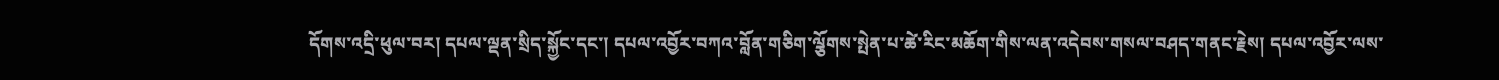དོགས་འདྲི་ཕུལ་བར། དཔལ་ལྡན་སྲིད་སྐྱོང་དང་། དཔལ་འབྱོར་བཀའ་བློན་གཅིག་ལྕོགས་སྤེན་པ་ཚེ་རིང་མཆོག་གིས་ལན་འདེབས་གསལ་བཤད་གནང་རྗེས། དཔལ་འབྱོར་ལས་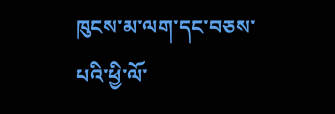ཁུངས་མ་ལག་དང་བཅས་པའི་ཕྱི་ལོ་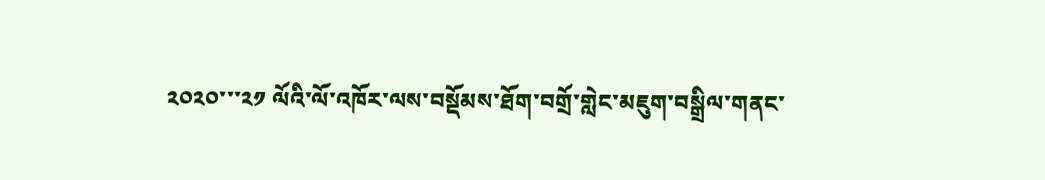༢༠༢༠་་་༢༡ ལོའི་ལོ་འཁོར་ལས་བསྡོམས་ཐོག་བགྲོ་གླེང་མཇུག་བསྒྲིལ་གནང་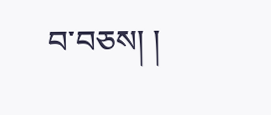བ་བཅས། །